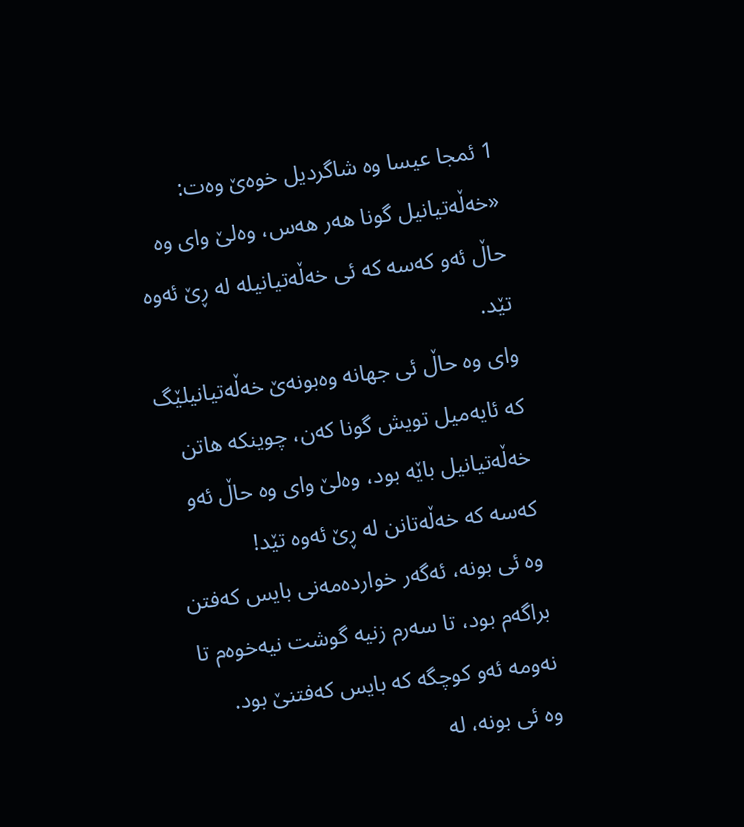1 ئمجا عیسا وه شاگردیل خوەێ وەت: «خەڵەتیانیل گونا هەر هەس، وەلێ وای وه حاڵ ئەو کەسه که ئی خەڵەتیانیله له ڕێ ئەوه تێد.
وای وه حاڵ ئی جهانه وەبونەێ خەڵەتیانیلێگ که ئایەمیل تویش گونا کەن، چوینکه هاتن خەڵەتیانیل باێه بود، وەلێ وای وه حاڵ ئەو کەسه که خەڵەتانن له ڕێ ئەوه تێد!
وه ئی بونه، ئەگەر خواردەمەنی بایس کەفتن براگەم بود، تا سەرم زنیه گوشت نیەخوەم تا نەومه ئەو کوچگه که بایس کەفتنێ بود.
وه ئی بونه، له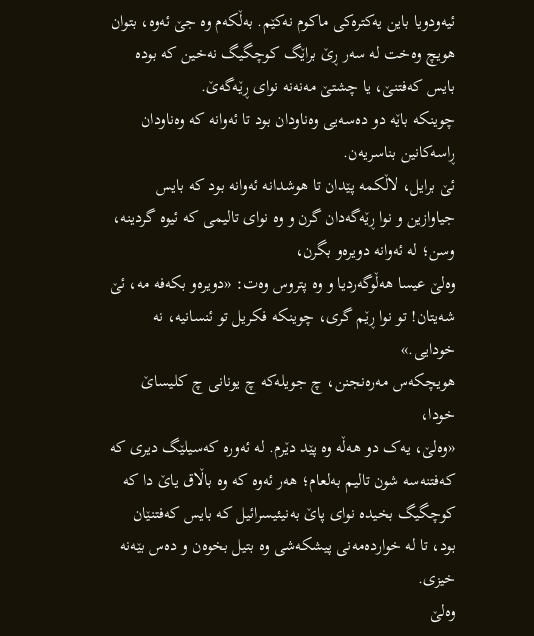ئیەودویا باین یەکترەکی ماکوم نەکێم. بەڵکەم وه جێ ئەوه، بتوان هویچ وەخت له سەر ڕێ براێگ کوچگیگ نەخین که بوده بایس کەفتنێ، یا چشتێ مەنەنه نوای ڕێەگەێ.
چوینکه باێه دو دەسەیی وەناودان بود تا ئەوانه که وەناودان ڕاسەکانین بناسریەن.
ئێ برایل، لاڵکمه پێدان تا هوشدانه ئەوانه بود که بایس جیاوازین و نوا ڕێەگەدان گرن و وه نوای تالیمی که ئیوه گردينه، وسن؛ له ئەوانه دویرەو بگرن،
وەلێ عیسا هەڵوگەردیا و وه پتروس وەت: «دویرەو بکەفه مه، ئێ شەیتان! تو نوا ڕێم گری، چوینکه فکریل تو ئنسانیه، نه خودایی.»
هویچکەس مەرەنجنن، چ جویلەکە چ یونانی چ کلیساێ خودا،
«وەلێ، یەک دو هەڵه وه پێد دێرم. له ئەوره کەسیلێگ ديری که کەفتنەسه شون تالیم بەلعام؛ هەر ئەوه که وه باڵاق یاێ دا که کوچگیگ بخیده نوای پاێ بەنیئیسرائیل که بایس کەفتنێان بود، تا له خواردەمەنی پیشکەشی وه بتیل بخوەن و دەس بێەنه خیزی.
وەلێ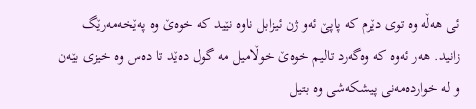ئی هەڵه وه توی دێرم که پاپێ ئەو ژن ئیزابل ناوه نێید که خوەێ وه پەێخەمەرێگ زانید. هەر ئەوه که وەگەرد تالیم خوەێ خوڵامیل مه گول دەێد تا دەس وه خیزی بێەن و له خواردەمەنی پیشکەشی وه بتیل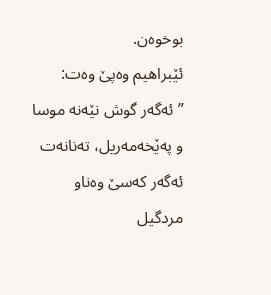بوخوەن.
ئێبراهیم وەپێ وەت: ”ئەگەر گوش نێەنه موسا و پەێخەمەریل، تەنانەت ئەگەر کەسێ وەناو مردگیل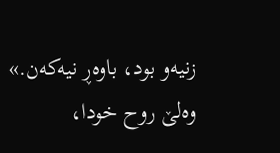زنیەو بود، باوەڕ نیەکەن.»
وەلێ روح خودا،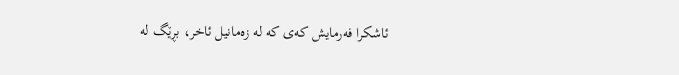ئاشکرا فەرمایش کەی که له زەمانیل ئاخر، بڕێگ له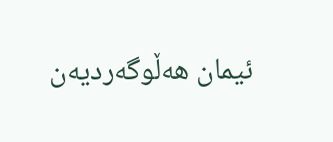ئیمان هەڵوگەردیەن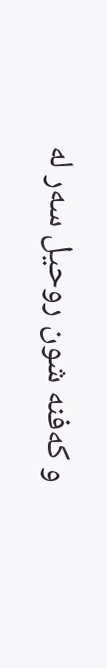و کەفنه شون روحیل سەر له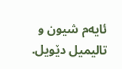ئایەم شیون و تالیمیل دێویل.